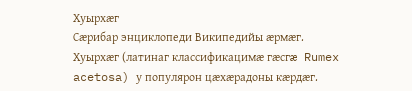Хуырхæг
Сæрибар энциклопеди Википедийы æрмæг.
Хуырхæг (латинаг классификацимæ гæсгæ Rumex acetosa) у популярон цæхæрадоны кæрдæг.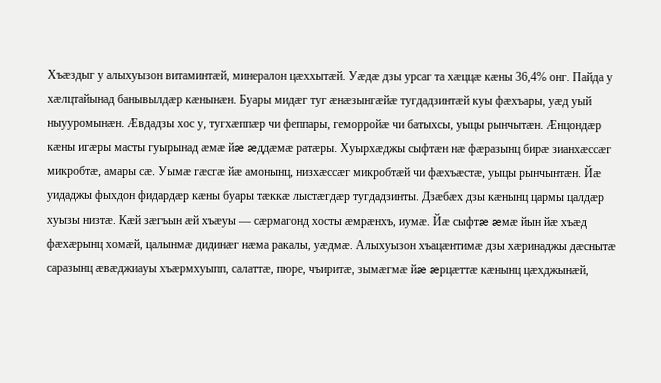Хъæздыг у алыхуызон витаминтæй, минералон цæххытæй. Уæдæ дзы урсаг та хæццæ кæны 36,4% онг. Пайда у хæлцтайынад банывылдæр кæнынæн. Буары мидæг туг æнæзынгæйæ тугдадзинтæй куы фæхъары, уæд уый ныууромынæн. Æвдадзы хос у, тугхæппæр чи феппары, геморройæ чи батыхсы, уыцы рынчытæн. Æнцондæр кæны игæры масты гуырынад æмæ йæ æддæмæ ратæры. Хуырхæджы сыфтæн нæ фæразынц бирæ зианхæссæг микробтæ, амары сæ. Уымæ гæсгæ йæ амонынц, низхæссæг микробтæй чи фæхъæстæ, уыцы рынчынтæн. Йæ уидаджы фыхдон фидардæр кæны буары тæккæ лыстæгдæр тугдадзинты. Дзæбæх дзы кæнынц цармы цалдæр хуызы низтæ. Кæй зæгъын æй хъæуы — сæрмагонд хосты æмрæнхъ, иумæ. Йæ сыфтæ æмæ йын йæ хъæд фæхæрынц хомæй, цалынмæ дидинæг нæма ракалы, уæдмæ. Алыхуызон хъацæнтимæ дзы хæринаджы дæснытæ саразынц æвæджиауы хъæрмхуыпп, салаттæ, пюре, чъиритæ, зымæгмæ йæ æрцæттæ кæнынц цæхджынæй,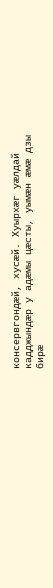консервгондæй, хусæй. Хуырхæг уæлдай кадджындæр у адæмы цæсты, уымæн æмæ дзы бирæ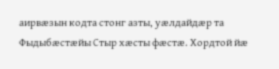аирвæзын кодта стонг азты, уæлдайдæр та Фыдыбæстæйы Стыр хæсты фæстæ. Хордтой йæ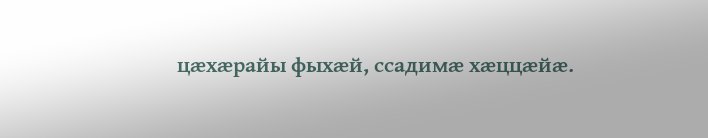цæхæрайы фыхæй, ссадимæ хæццæйæ.